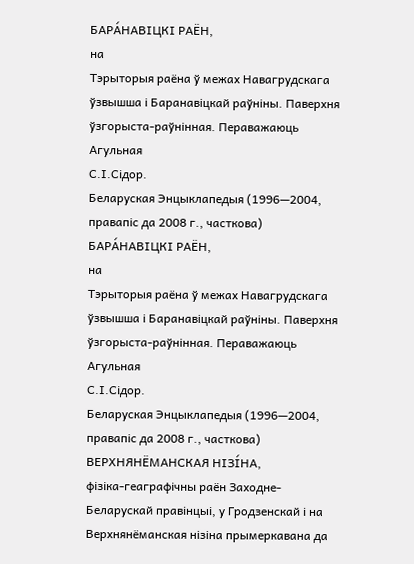БАРА́НАВІЦКІ РАЁН,
на
Тэрыторыя раёна ў межах Навагрудскага ўзвышша і Баранавіцкай раўніны. Паверхня ўзгорыста-раўнінная. Пераважаюць
Агульная
С.І.Сідор.
Беларуская Энцыклапедыя (1996—2004, правапіс да 2008 г., часткова)
БАРА́НАВІЦКІ РАЁН,
на
Тэрыторыя раёна ў межах Навагрудскага ўзвышша і Баранавіцкай раўніны. Паверхня ўзгорыста-раўнінная. Пераважаюць
Агульная
С.І.Сідор.
Беларуская Энцыклапедыя (1996—2004, правапіс да 2008 г., часткова)
ВЕРХНЯНЁМАНСКАЯ НІЗІ́НА,
фізіка-геаграфічны раён Заходне-Беларускай правінцыі, у Гродзенскай і на
Верхнянёманская нізіна прымеркавана да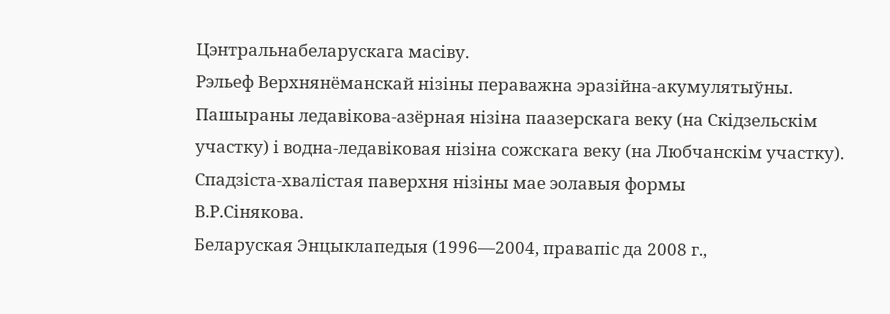Цэнтральнабеларускага масіву.
Рэльеф Верхнянёманскай нізіны пераважна эразійна-акумулятыўны. Пашыраны ледавікова-азёрная нізіна паазерскага веку (на Скідзельскім участку) і водна-ледавіковая нізіна сожскага веку (на Любчанскім участку). Спадзіста-хвалістая паверхня нізіны мае эолавыя формы
В.Р.Сінякова.
Беларуская Энцыклапедыя (1996—2004, правапіс да 2008 г.,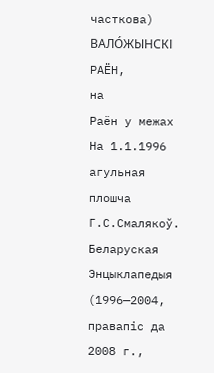часткова)
ВАЛО́ЖЫНСКІ РАЁН,
на
Раён у межах
На 1.1.1996 агульная плошча
Г.С.Смалякоў.
Беларуская Энцыклапедыя (1996—2004, правапіс да 2008 г.,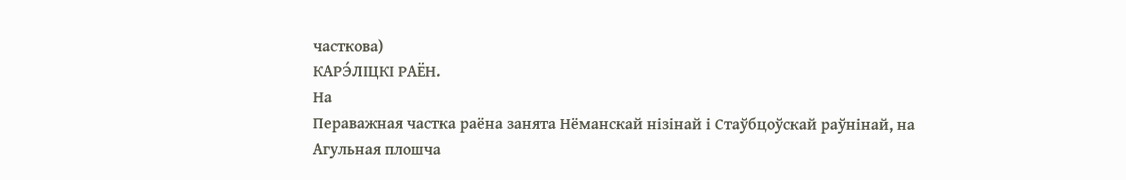часткова)
КАРЭ́ЛІЦКІ РАЁН.
На
Пераважная частка раёна занята Нёманскай нізінай і Стаўбцоўскай раўнінай, на
Агульная плошча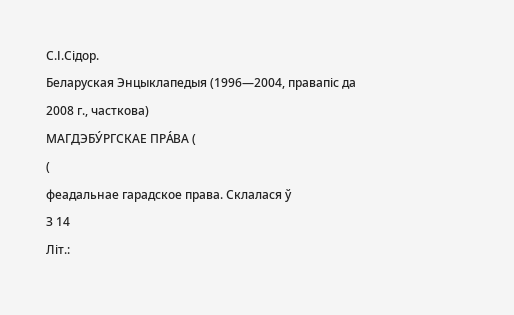С.І.Сідор.
Беларуская Энцыклапедыя (1996—2004, правапіс да 2008 г., часткова)
МАГДЭБУ́РГСКАЕ ПРА́ВА (
(
феадальнае гарадское права. Склалася ў
З 14
Літ.: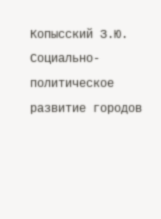Копысский З.Ю. Социально-политическое развитие городов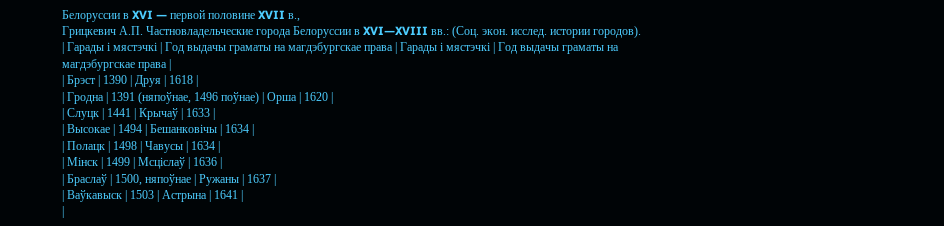Белоруссии в XVI — первой половине XVII в.,
Грицкевич А.П. Частновладельческие города Белоруссии в XVI—XVIII вв.: (Соц. экон. исслед. истории городов).
| Гарады і мястэчкі | Год выдачы граматы на магдэбургскае права | Гарады і мястэчкі | Год выдачы граматы на магдэбургскае права |
| Брэст | 1390 | Друя | 1618 |
| Гродна | 1391 (няпоўнае, 1496 поўнае) | Орша | 1620 |
| Слуцк | 1441 | Крычаў | 1633 |
| Высокае | 1494 | Бешанковічы | 1634 |
| Полацк | 1498 | Чавусы | 1634 |
| Мінск | 1499 | Мсціслаў | 1636 |
| Браслаў | 1500, няпоўнае | Ружаны | 1637 |
| Ваўкавыск | 1503 | Астрына | 1641 |
|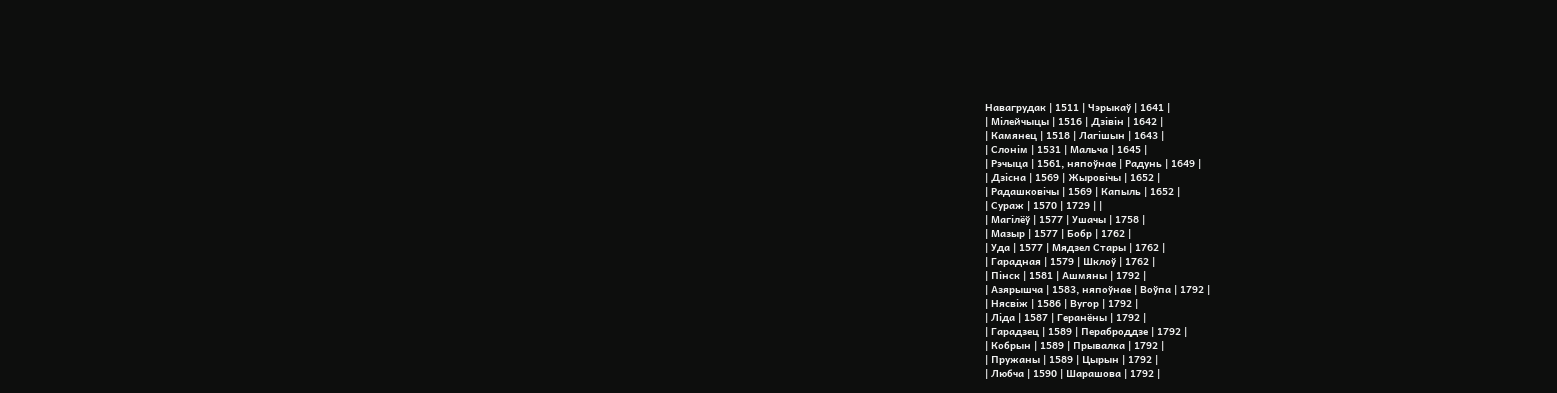Навагрудак | 1511 | Чэрыкаў | 1641 |
| Мілейчыцы | 1516 | Дзівін | 1642 |
| Камянец | 1518 | Лагішын | 1643 |
| Слонім | 1531 | Мальча | 1645 |
| Рэчыца | 1561, няпоўнае | Радунь | 1649 |
| Дзісна | 1569 | Жыровічы | 1652 |
| Радашковічы | 1569 | Капыль | 1652 |
| Сураж | 1570 | 1729 | |
| Магілёў | 1577 | Ушачы | 1758 |
| Мазыр | 1577 | Бобр | 1762 |
| Уда | 1577 | Мядзел Стары | 1762 |
| Гарадная | 1579 | Шклоў | 1762 |
| Пінск | 1581 | Ашмяны | 1792 |
| Азярышча | 1583, няпоўнае | Воўпа | 1792 |
| Нясвіж | 1586 | Вугор | 1792 |
| Ліда | 1587 | Геранёны | 1792 |
| Гарадзец | 1589 | Пераброддзе | 1792 |
| Кобрын | 1589 | Прывалка | 1792 |
| Пружаны | 1589 | Цырын | 1792 |
| Любча | 1590 | Шарашова | 1792 |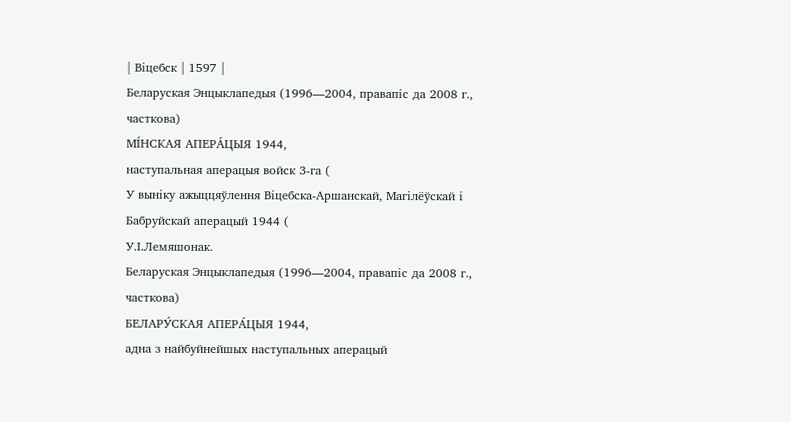| Віцебск | 1597 |
Беларуская Энцыклапедыя (1996—2004, правапіс да 2008 г., часткова)
МІ́НСКАЯ АПЕРА́ЦЫЯ 1944,
наступальная аперацыя войск 3-га (
У выніку ажыццяўлення Віцебска-Аршанскай, Магілёўскай і Бабруйскай аперацый 1944 (
У.І.Лемяшонак.
Беларуская Энцыклапедыя (1996—2004, правапіс да 2008 г., часткова)
БЕЛАРУ́СКАЯ АПЕРА́ЦЫЯ 1944,
адна з найбуйнейшых наступальных аперацый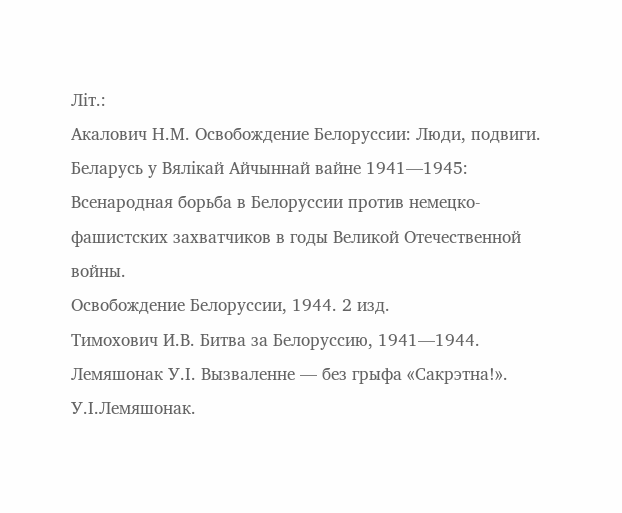Літ.:
Акалович Н.М. Освобождение Белоруссии: Люди, подвиги.
Беларусь у Вялікай Айчыннай вайне 1941—1945:
Всенародная борьба в Белоруссии против немецко-фашистских захватчиков в годы Великой Отечественной войны.
Освобождение Белоруссии, 1944. 2 изд.
Тимохович И.В. Битва за Белоруссию, 1941—1944.
Лемяшонак У.І. Вызваленне — без грыфа «Сакрэтна!».
У.І.Лемяшонак.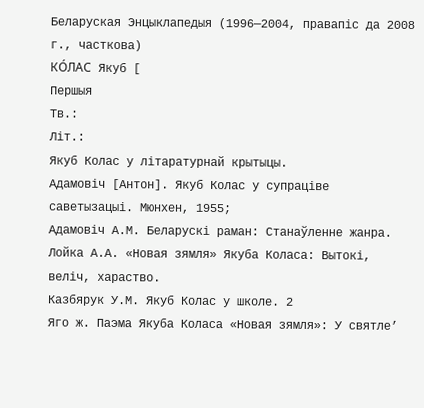Беларуская Энцыклапедыя (1996—2004, правапіс да 2008 г., часткова)
КО́ЛАС Якуб [
Першыя
Тв.:
Літ.:
Якуб Колас у літаратурнай крытыцы.
Адамовіч [Антон]. Якуб Колас у супраціве саветызацыі. Мюнхен, 1955;
Адамовіч А.М. Беларускі раман: Станаўленне жанра.
Лойка А.А. «Новая зямля» Якуба Коласа: Вытокі, веліч, хараство.
Казбярук У.М. Якуб Колас у школе. 2
Яго ж. Паэма Якуба Коласа «Новая зямля»: У святле’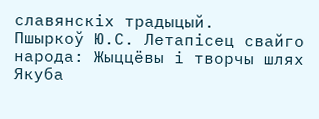славянскіх традыцый.
Пшыркоў Ю.С. Летапісец свайго народа: Жыццёвы і творчы шлях Якуба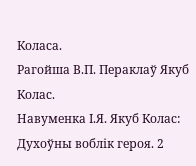Коласа.
Рагойша В.П. Пераклаў Якуб Колас.
Навуменка І.Я. Якуб Колас: Духоўны воблік героя. 2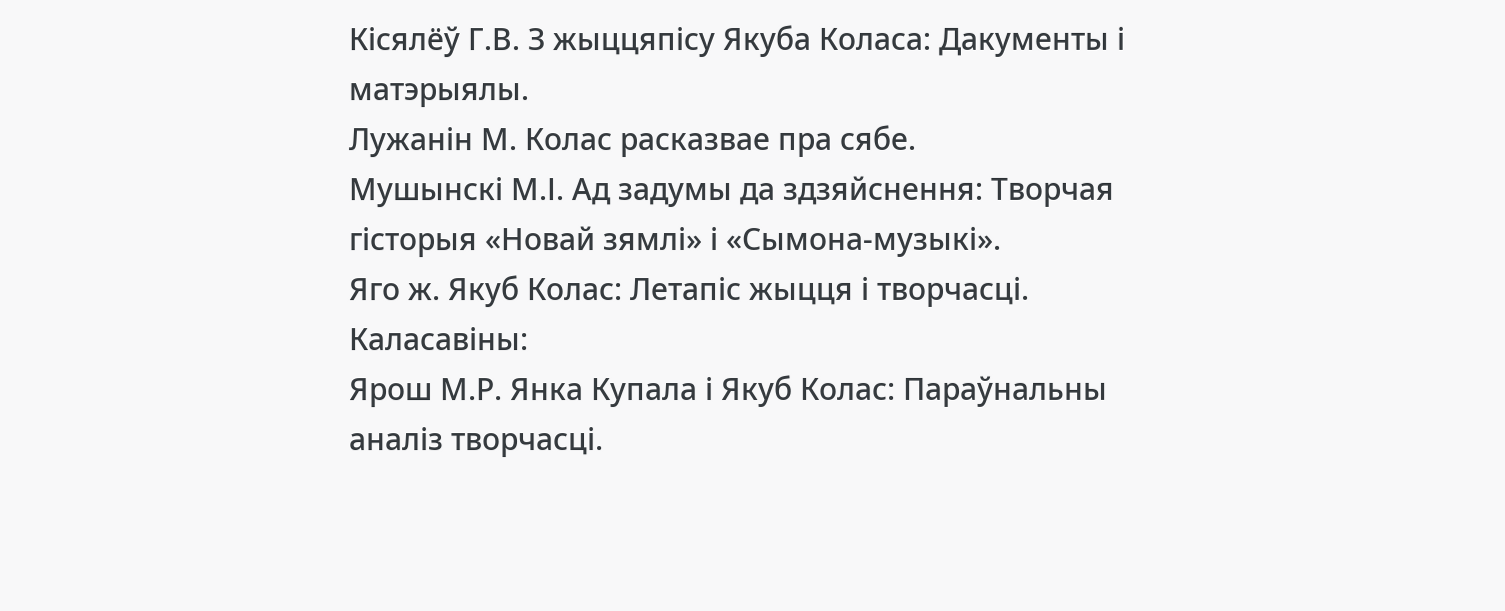Кісялёў Г.В. З жыццяпісу Якуба Коласа: Дакументы і матэрыялы.
Лужанін М. Колас расказвае пра сябе.
Мушынскі М.І. Ад задумы да здзяйснення: Творчая гісторыя «Новай зямлі» і «Сымона-музыкі».
Яго ж. Якуб Колас: Летапіс жыцця і творчасці.
Каласавіны:
Ярош М.Р. Янка Купала і Якуб Колас: Параўнальны аналіз творчасці.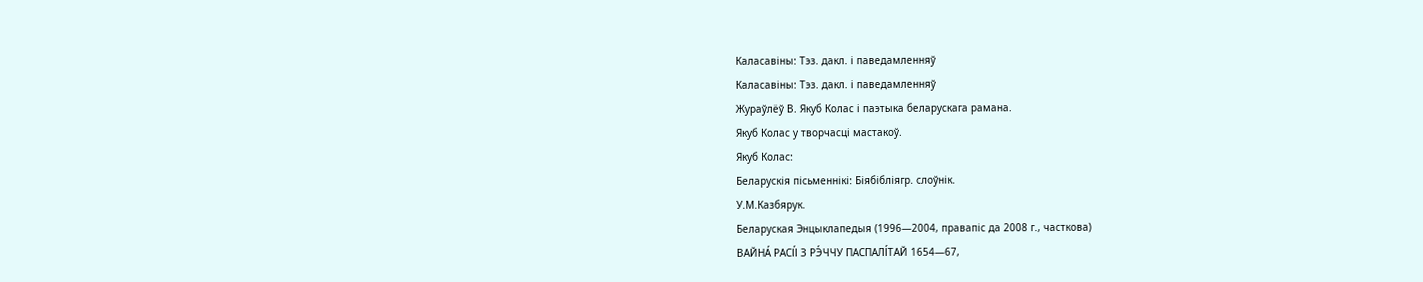Каласавіны: Тэз. дакл. і паведамленняў
Каласавіны: Тэз. дакл. і паведамленняў
Жураўлёў В. Якуб Колас і паэтыка беларускага рамана.
Якуб Колас у творчасці мастакоў.
Якуб Колас:
Беларускія пісьменнікі: Біябібліягр. слоўнік.
У.М.Казбярук.
Беларуская Энцыклапедыя (1996—2004, правапіс да 2008 г., часткова)
ВАЙНА́ РАСІ́І З РЭ́ЧЧУ ПАСПАЛІ́ТАЙ 1654—67,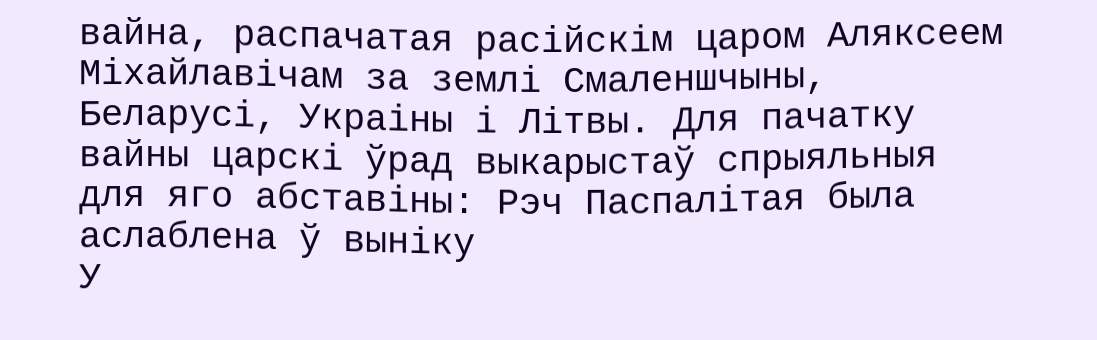вайна, распачатая расійскім царом Аляксеем Міхайлавічам за землі Смаленшчыны, Беларусі, Украіны і Літвы. Для пачатку вайны царскі ўрад выкарыстаў спрыяльныя для яго абставіны: Рэч Паспалітая была аслаблена ў выніку
У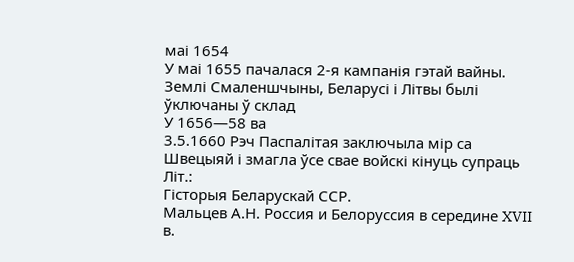маі 1654
У маі 1655 пачалася 2-я кампанія гэтай вайны.
Землі Смаленшчыны, Беларусі і Літвы былі ўключаны ў склад
У 1656—58 ва
3.5.1660 Рэч Паспалітая заключыла мір са Швецыяй і змагла ўсе свае войскі кінуць супраць
Літ.:
Гісторыя Беларускай ССР.
Мальцев А.Н. Россия и Белоруссия в середине XVII в.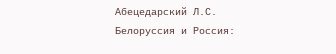Абецедарский Л.С. Белоруссия и Россия: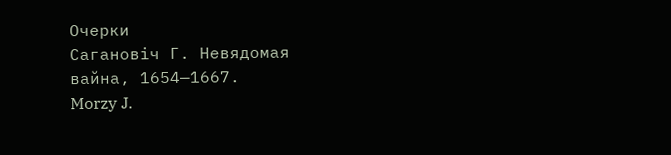Очерки
Сагановіч Г. Невядомая вайна, 1654—1667.
Morzy J.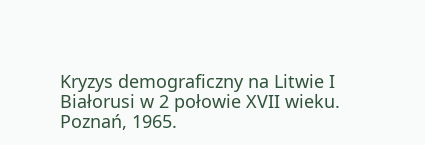Kryzys demograficzny na Litwie I Białorusi w 2 połowie XVII wieku. Poznań, 1965.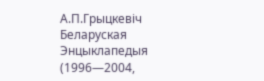А.П.Грыцкевіч
Беларуская Энцыклапедыя (1996—2004,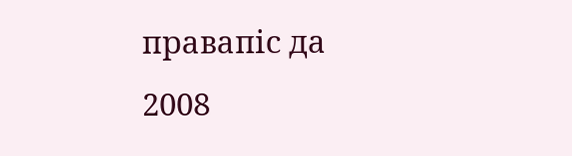правапіс да 2008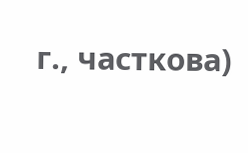г., часткова)